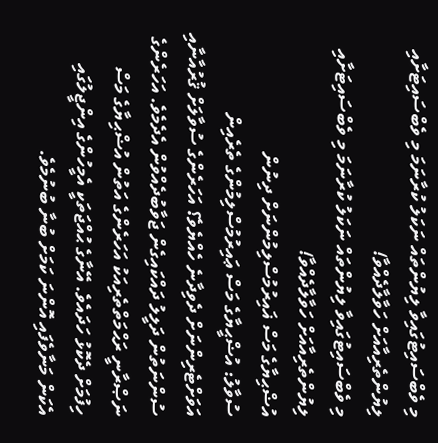މި ވެބްސައިޓުގައިވާ ލިޔުންތައް ނަކަލު ކުރާނަމަ މި ވެބްސައިޓަށާއި ލިޔުންތެރިއާއަށް ހަވާލާދެއްވާ!
މި ވެބްސައިޓުގައިވާ ލިޔުންތައް ނަކަލު ކުރާނަމަ މި ވެބްސައިޓަށާއި ލިޔުންތެރިއާއަށް ހަވާލާދެއްވާ!
އުޟްޙިޔާގެ މަސް ޣައިރުމުސްލިމުންނަށް ދިނުން
ސުވާލު: އުޟްޙީޔާގެ މަސް ޢައިރުމުސްލިމުންގެ ތެރެއިން އަވަށްޓެރިންނަށް ދެވިދާނެ ހެއްޔެވެ؟ އަހަރެންގެ ސުވާލަށް ޤުރުއާނާއި ސުންނަތުން ދަލީލު ދައްކައިގެން ޖަވާބުދެއްވުން އެދެމެވެ. އަހަރެންގެ ނަޞްރާނީ ރަޙްމަތްތެރިއަކު އަހަރެންގެ އަތުން އުޟްޙިޔާގެ މަސް ހިފުމަށް ދެކޮޅު ހަދައެވެ. އޭނާގެ ޙުއްޖަތަކީ އެމީހުންގެ އިންޖީލުގައި އެކަން މަނާވެފައި އޮންނަ ކަމަށް ބުނާ ބުނުމެވެ.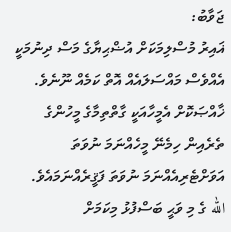ޖަވާބު:
ޣައިރު މުސްލިމަކަށް އުޟްޙިޔާގެ މަސް ދިނުމަކީ އެއްވެސް މައްސަލައެއް އޮތް ކަމެއް ނޫނެވެ. ޚާއްޞަކޮށް އެމީހާއަކީ ގާތްތިމާގެ މީހުންގެ ތެރެއިން ހިމެނޭ މީހެއްނަމަ ނުވަތަ އަވަށްޓެރިއެއްނަމަ ނުވަތަ ފަޤީރެއްނަމައެވެ.
الله ގެ މި ވަޙީ ބަސްފުޅު މިކަމަށް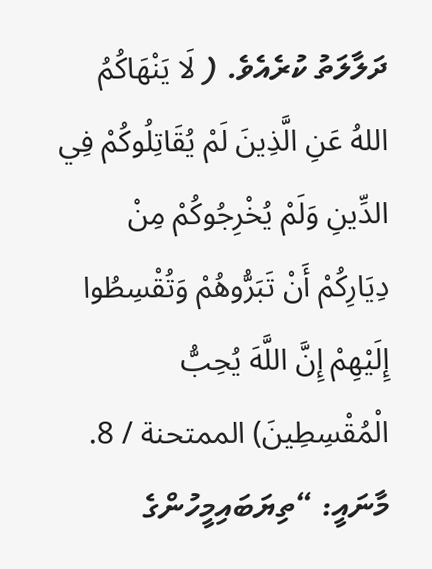ދަލާލަތު ކުރެއެވެ. ( لَا يَنْهَاكُمُ اللهُ عَنِ الَّذِينَ لَمْ يُقَاتِلُوكُمْ فِي الدِّينِ وَلَمْ يُخْرِجُوكُمْ مِنْ دِيَارِكُمْ أَنْ تَبَرُّوهُمْ وَتُقْسِطُوا إِلَيْهِمْ إِنَّ اللَّهَ يُحِبُّ الْمُقْسِطِينَ) الممتحنة / 8. މާނައީ: “ތިޔަބައިމީހުންގެ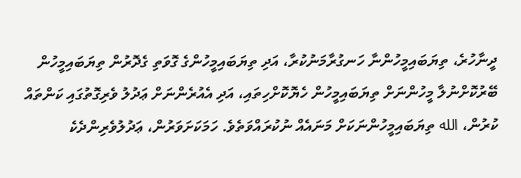ދީނާހުރެ، ތިޔަބައިމީހުންނާ ހަނގުރާމަނުކުރާ، އަދި ތިޔަބައިމީހުންގެ ގޮވަތި ގެދޮރުން ތިޔަބައިމީހުން ބޭރުކޮށްނުލާ މީހުންނަށް ތިޔަބައިމީހުން ހެޔޮކޮށްހިތައި، އަދި އެއުރެންނަށް ޢަދުލު ވެރިގޮތުގައި ކަންތައް ކުރުން، الله ތިޔަބައިމީހުންނަކަށް މަނައެއް ނުކުރައްވަތެވެ. ހަމަކަށަވަރުން، ޢަދުލުވެރިންދެކެ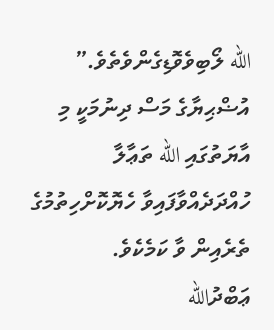الله ލޯބިވެވޮޑިގެންވެތެވެ.”
އުޟްޙިޔާގެ މަސް ދިނުމަކީ މި އާޔަތުގައި الله ތަޢާލާ ހުއްދަދެއްވާފައިވާ ހެޔޮކޮށްހިތުމުގެ ތެރެއިން ވާ ކަމެކެވެ.
ޢަބްދުالله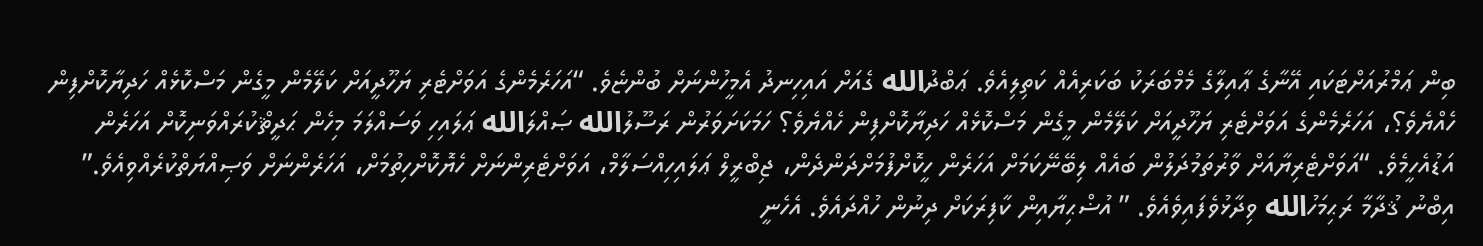ބިން ޢަމްރުއަށްޓަކައި އޭނާގެ ޢާއިލާގެ މެމްބަރަކު ބަކަރިއެއް ކަތިލިއެވެ. ޢަބްދުالله ގެއަށް އައިހިނދު އެމީހުންނަށް ބުންޏެވެ. “އަހަރެމެންގެ އަވަށްޓެރި ޔަހޫދީއަށް ކަލޭމެން މީގެން މަސްކޮޅެއް ހަދިޔާކޮށްފިން ހެއްޔެވެ؟، އަހަރެމެންގެ އަވަށްޓެރި ޔަހޫދީއަށް ކަލޭމެން މީގެން މަސްކޮޅެއް ހަދިޔާކޮށްފިން ހެއްޔެވެ؟ ހަމަކަށަވަރުން ރަސޫލުالله ޞައްލަالله ޢަލައިހި ވަސައްލަމަ މިހެން ޙަދީޘްކުރައްވަނިކޮށް އަހަރެން އަޑުއެހީމެވެ. “އަވަށްޓެރިޔާއަށް ވާރުތަމުދަލުން ބައެއް ލިބޭނޭކަމަށް އަހަރެން ހީކޮށްފުމަށްދަންދެން، ޖިބްރީލް ޢަލައިހިއްސަލާމް، އަވަށްޓެރިންނަށް ހެޔޮކޮށްހިތުމަށް، އަހަރެންނަށް ވަޞިއްޔަތްކުރެއްވިއެވެ.”
އިބްނު ޤުދާމާ ރަޙިމަހުالله ވިދާޅުވެފައިވެއެވެ. ” އުޟްޙިޔާއިން ކާފިރަކަށް ދިނުން ހުއްދައެވެ. އެހެނީ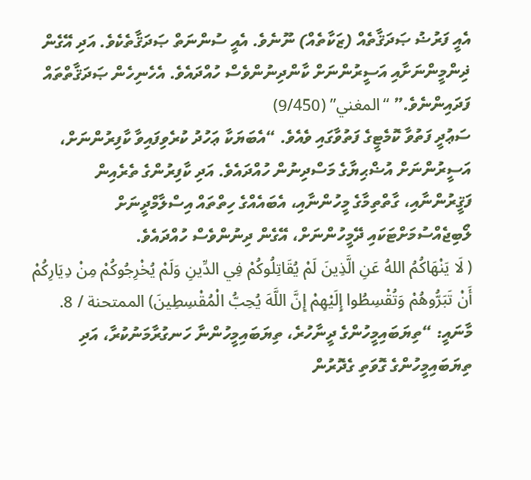އެއީ ފަރުޟު ޞަދަޤާތެއް (ޒަކާތެއް) ނޫނެވެ. އެއީ ސުންނަތް ޞަދަޤާތެކެވެ. އަދި އޭގެން ޛިންމީންނަށާއި އަސީރުންނަށް ކާންދިނުންވެސް ހުއްދައެވެ. އެހެނިހެން ޞަދަޤާތްތައް ފަދައިންނެވެ.” “المغني” (9/450)
ސަޢުދީ ފަތުވާ ކޮމެޓީގެ ފަތުވާގައި ވެއެވެ. “އެބަޔަކާ ޢަހުދު ކުރެވިފައިވާ ކާފިރުންނަށް، އަސީރުންނަށް އުޟްޙިޔާގެ މަސްދިނުން ހުއްދައެވެ. އަދި ކާފިރުންގެ ތެރެއިން ފަޤީރުންނާއި، ގާތްތިމާގެ މީހުންނާއި، އެބައެއްގެ ހިތްތައް އިސްލާމްދީނަށް ލޯބިޖެއްސުމަށްޓަކައި ދޭމީހުންނަށް، އޭގެން ދިނުންވެސް ހުއްދައެވެ.
( لَا يَنْهَاكُمُ اللهُ عَنِ الَّذِينَ لَمْ يُقَاتِلُوكُمْ فِي الدِّينِ وَلَمْ يُخْرِجُوكُمْ مِنْ دِيَارِكُمْ أَنْ تَبَرُّوهُمْ وَتُقْسِطُوا إِلَيْهِمْ إِنَّ اللَّهَ يُحِبُّ الْمُقْسِطِينَ) الممتحنة / 8. މާނައީ: “ތިޔަބައިމީހުންގެ ދީނާހުރެ، ތިޔަބައިމީހުންނާ ހަނގުރާމަނުކުރާ، އަދި ތިޔަބައިމީހުންގެ ގޮވަތި ގެދޮރުން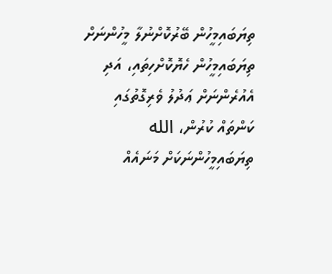ތިޔަބައިމީހުން ބޭރުކޮށްނުލާ މީހުންނަށް ތިޔަބައިމީހުން ހެޔޮކޮށްހިތައި، އަދި އެއުރެންނަށް ޢަދުލު ވެރިގޮތުގައި ކަންތައް ކުރުން، الله ތިޔަބައިމީހުންނަކަށް މަނައެއް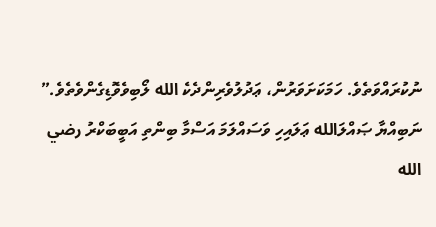ނުކުރައްވަތެވެ. ހަމަކަށަވަރުން، ޢަދުލުވެރިންދެކެ الله ލޯބިވެވޮޑިގެންވެތެވެ.”
ނަބިއްޔާ ޞައްލަالله ޢަލައިހި ވަސައްލަމަ އަސްމާ ބިންތި އަބީބަކްރު رضي الله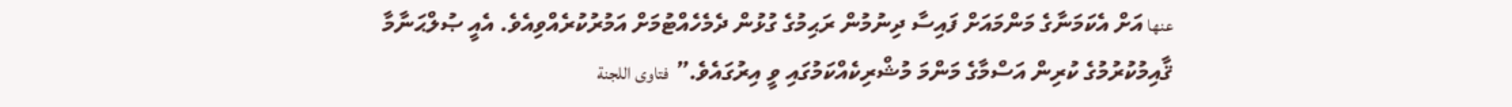عنها އަށް އެކަމަނާގެ މަންމައަށް ފައިސާ ދިނުމުން ރަޙިމުގެ ގުޅުން ދެމެހެއްޓުމަށް އަމުރުކުރެއްވިއެވެ. އެއީ ޞުލްޙަނާމާ ޤާއިމުކުރުމުގެ ކުރިން އަސްމާގެ މަންމަ މުޝްރިކެއްކަމުގައި ވީ އިރުގައެވެ.” فتاوى اللجنة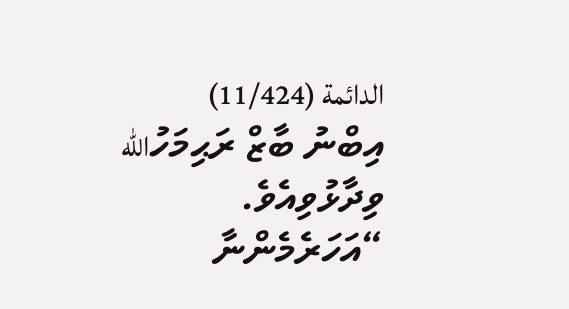الدائمة (11/424)
އިބްނު ބާޒް ރަޙިމަހުالله ވިދާޅުވިއެވެ. “އަހަރެމެންނާ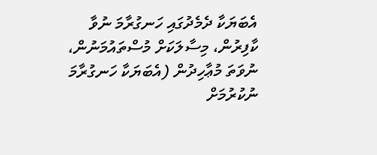އެބަޔަކާ ދެމެދުގައި ހަނގުރާމަ ނުވާ ކާފިރުން، މިސާލަކަށް މުސްތައުމަނުން، ނުވަތަ މުޢާހިދުން (އެބަޔަކާ ހަނގުރާމަ ނުކުރުމަށް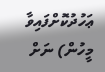ޢަހުދުކޮށްފައިވާ މީހުން) ނަށް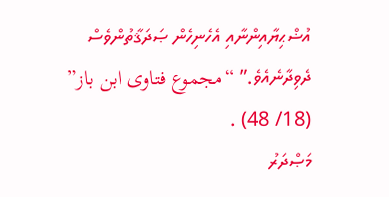އުޟްޙިޔާއިންނާއި އެހެނިހެން ޞަދަޤާތުންވެސް ދެވިދާނެއެވެ.” “مجموع فتاوى ابن باز” (18/ 48) .
މަޞްދަރު